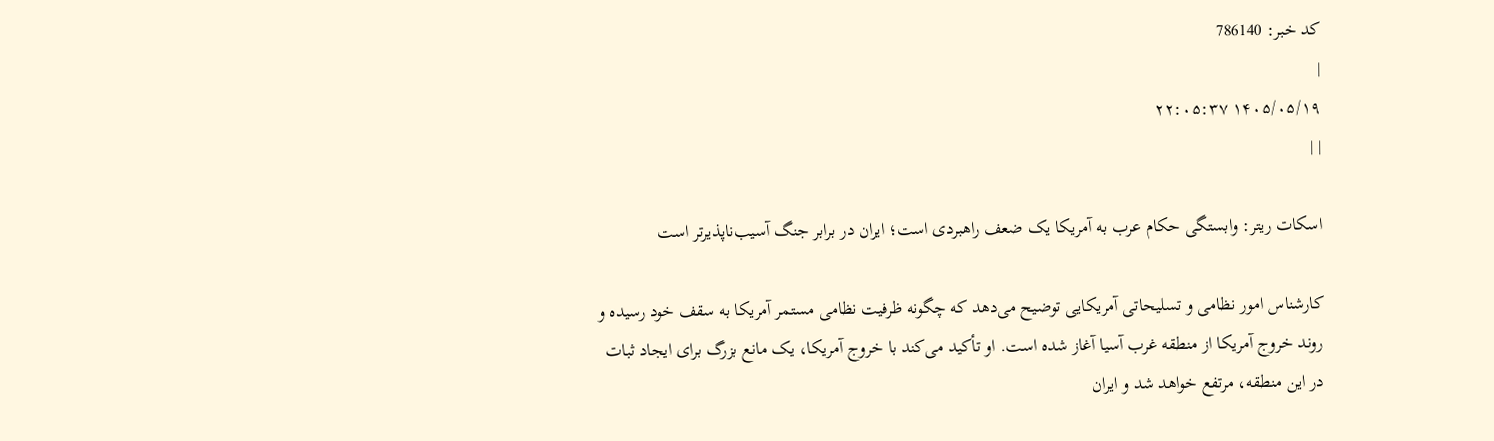کد خبر: 786140
|
۱۴۰۵/۰۵/۱۹ ۲۲:۰۵:۳۷
| |

اسکات ریتر: وابستگی حکام عرب به آمریکا یک ضعف راهبردی است؛ ایران در برابر جنگ آسیب‌ناپذیرتر است

کارشناس امور نظامی و تسلیحاتی آمریکایی توضیح می‌دهد که چگونه ظرفیت نظامی مستمر آمریکا به سقف خود رسیده و روند خروج آمریکا از منطقه غرب آسیا آغاز شده است. او تأکید می‌کند با خروج آمریکا، یک مانع بزرگ برای ایجاد ثبات در این منطقه، مرتفع خواهد شد و ایران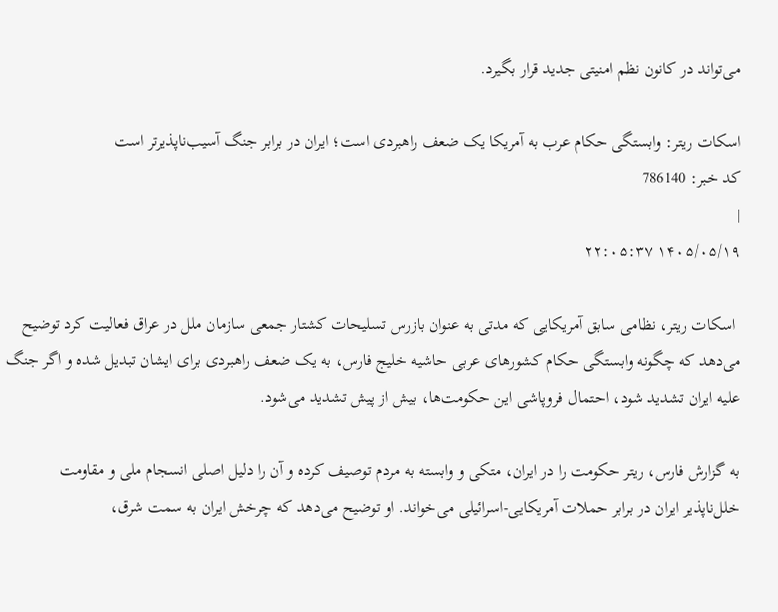می‌تواند در کانون نظم امنیتی جدید قرار بگیرد.

اسکات ریتر: وابستگی حکام عرب به آمریکا یک ضعف راهبردی است؛ ایران در برابر جنگ آسیب‌ناپذیرتر است
کد خبر: 786140
|
۱۴۰۵/۰۵/۱۹ ۲۲:۰۵:۳۷

 اسکات ریتر، نظامی سابق آمریکایی که مدتی به عنوان بازرس تسلیحات کشتار جمعی سازمان ملل در عراق فعالیت کرد توضیح می‌دهد که چگونه وابستگی حکام کشورهای عربی حاشیه خلیج فارس، به یک ضعف راهبردی برای ایشان تبدیل شده و اگر جنگ علیه ایران تشدید شود، احتمال فروپاشی این حکومت‌ها، بیش از پیش تشدید می‌شود.

به گزارش فارس، ریتر حکومت را در ایران، متکی و وابسته به مردم توصیف کرده و آن را دلیل اصلی انسجام ملی و مقاومت خلل‌ناپذیر ایران در برابر حملات آمریکایی-اسرائیلی می‌خواند. او توضیح می‌دهد که چرخش ایران به سمت شرق،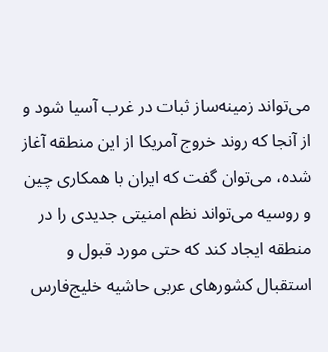می‌تواند زمینه‌ساز ثبات در غرب آسیا شود و از آنجا که روند خروج آمریکا از این منطقه آغاز شده، می‌توان گفت که ایران با همکاری چین و روسیه می‌تواند نظم امنیتی جدیدی را در منطقه ایجاد کند که حتی مورد قبول و استقبال کشورهای عربی حاشیه خلیج‌فارس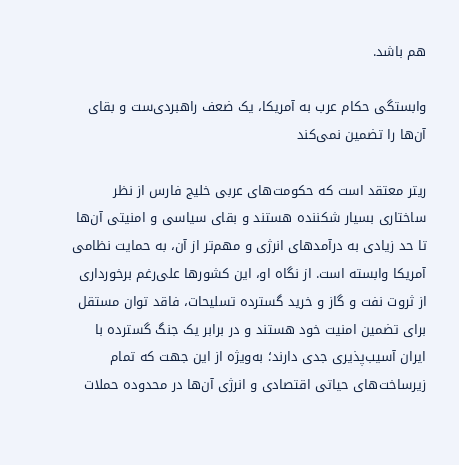هم باشد.

وابستگی حکام عرب به آمریکا، یک ضعف راهبردی‌ست و بقای آن‌ها را تضمین نمی‌کند

ریتر معتقد است که حکومت‌های عربی خلیج فارس از نظر ساختاری بسیار شکننده هستند و بقای سیاسی و امنیتی آن‌ها تا حد زیادی به درآمدهای انرژی و مهم‌تر از آن، به حمایت نظامی آمریکا وابسته است. از نگاه او، این کشورها علی‌رغم برخورداری از ثروت نفت و گاز و خرید گسترده تسلیحات، فاقد توان مستقل برای تضمین امنیت خود هستند و در برابر یک جنگ گسترده با ایران آسیب‌پذیری جدی دارند؛ به‌ویژه از این جهت که تمام زیرساخت‌های حیاتی اقتصادی و انرژی آن‌ها در محدوده حملات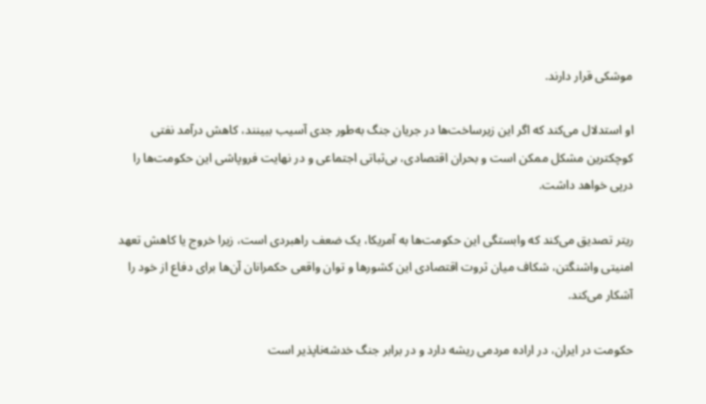موشکی قرار دارند.

او استدلال می‌کند که اگر این زیرساخت‌ها در جریان جنگ به‌طور جدی آسیب ببینند، کاهش درآمد نفتی کوچکترین مشکل ممکن است و بحران اقتصادی، بی‌ثباتی اجتماعی و در نهایت فروپاشی این حکومت‌ها را درپی خواهد داشت.

ریتر تصدیق می‌کند که وابستگی این حکومت‌ها به آمریکا، یک ضعف راهبردی است، زیرا خروج یا کاهش تعهد امنیتی واشنگتن، شکاف میان ثروت اقتصادی این کشورها و توان واقعی حکمرانان آن‌ها برای دفاع از خود را آشکار می‌کند.

حکومت در ایران، در اراده مردمی ریشه دارد و در برابر جنگ خدشه‌ناپذیر است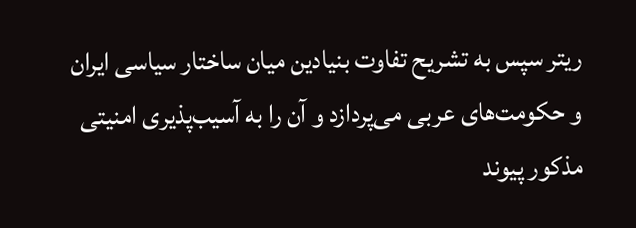ریتر سپس به تشریح تفاوت بنیادین میان ساختار سیاسی ایران و حکومت‌های عربی می‌پردازد و آن را به آسیب‌پذیری امنیتی مذکور پیوند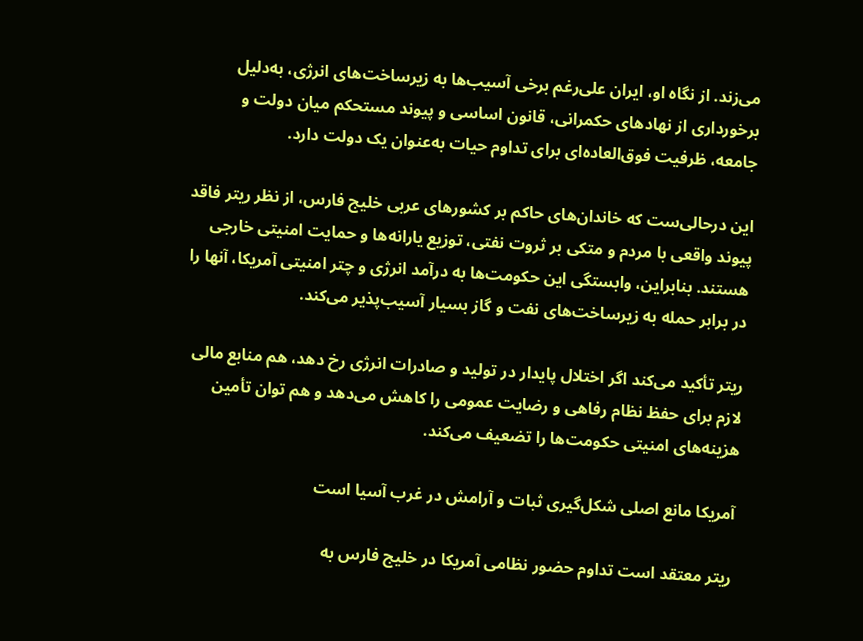می‌زند. از نگاه او، ایران علی‌رغم برخی آسیب‌ها به زیرساخت‌های انرژی، به‌دلیل برخورداری از نهادهای حکمرانی، قانون اساسی و پیوند مستحکم میان دولت و جامعه، ظرفیت فوق‌العاده‌ای برای تداوم حیات به‌عنوان یک دولت دارد.

این درحالی‌ست که خاندان‌های حاکم بر کشورهای عربی خلیج فارس، از نظر ریتر فاقد پیوند واقعی با مردم و متکی بر ثروت نفتی، توزیع یارانه‌ها و حمایت امنیتی خارجی هستند. بنابراین، وابستگی این حکومت‌ها به درآمد انرژی و چتر امنیتی آمریکا، آنها را در برابر حمله به زیرساخت‌های نفت و گاز بسیار آسیب‌پذیر می‌کند.

ریتر تأکید می‌کند اگر اختلال پایدار در تولید و صادرات انرژی رخ دهد، هم منابع مالی لازم برای حفظ نظام رفاهی و رضایت عمومی را کاهش می‌دهد و هم توان تأمین هزینه‌های امنیتی حکومت‌ها را تضعیف می‌کند.

آمریکا مانع اصلی شکل‌گیری ثبات و آرامش در غرب آسیا است

ریتر معتقد است تداوم حضور نظامی آمریکا در خلیج فارس به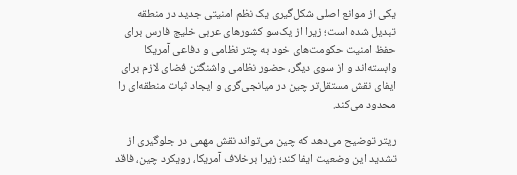یکی از موانع اصلی شکل‌گیری یک نظم امنیتی جدید در منطقه تبدیل شده است؛ زیرا از یک‌سو کشورهای عربی خلیج فارس برای حفظ امنیت حکومت‌های خود به چتر نظامی و دفاعی آمریکا وابسته‌اند و از سوی دیگر، حضور نظامی واشنگتن فضای لازم برای ایفای نقش مستقل‌تر چین در میانجی‌گری و ایجاد ثبات منطقه‌ای را محدود می‌کند.

ریتر توضیح می‌دهد که چین می‌تواند نقش مهمی در جلوگیری از تشدید این وضعیت ایفا کند؛ زیرا برخلاف آمریکا، رویکرد چین، فاقد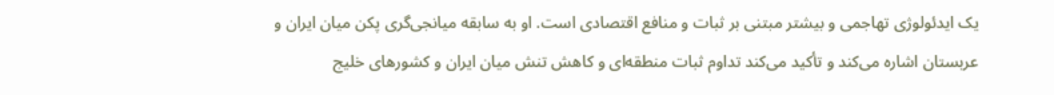یک ایدئولوژی تهاجمی‌ و بیشتر مبتنی بر ثبات و منافع اقتصادی است. او به سابقه میانجی‌گری پکن میان ایران و عربستان اشاره می‌کند و تأکید می‌کند تداوم ثبات منطقه‌ای و کاهش تنش میان ایران و کشورهای خلیج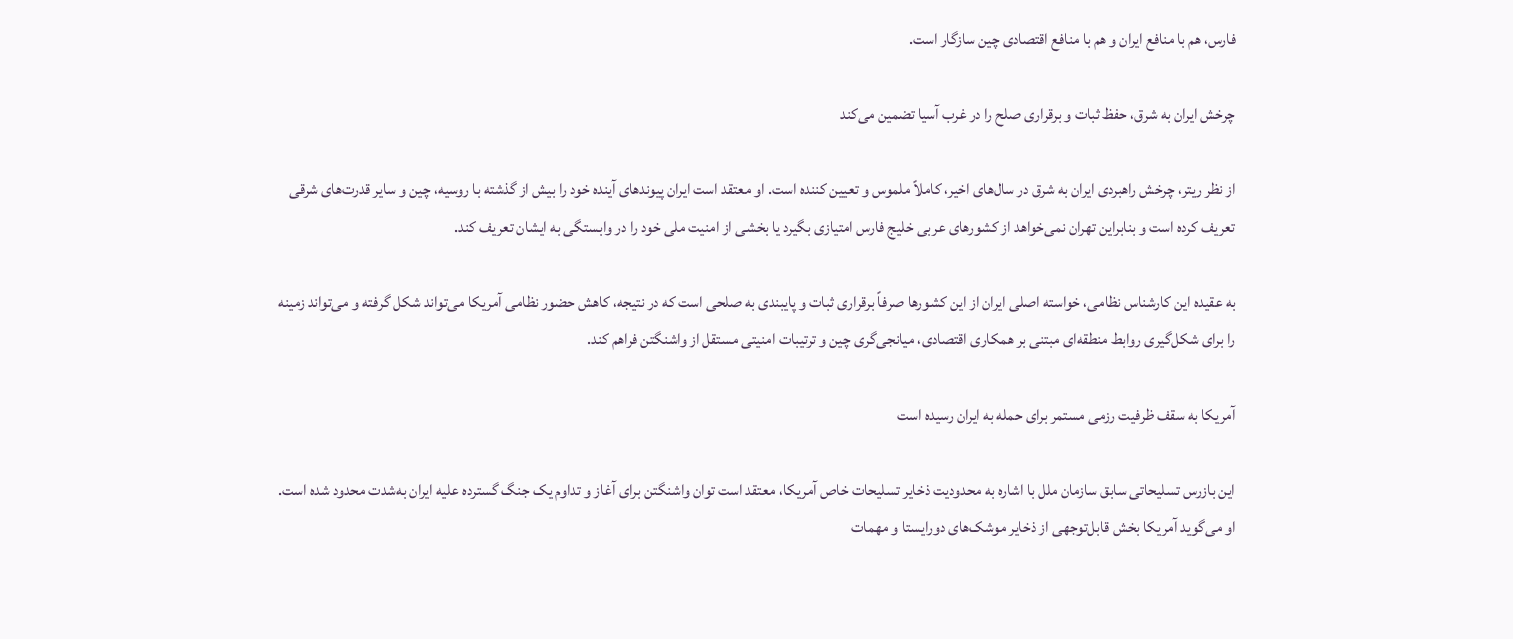فارس، هم با منافع ایران و هم با منافع اقتصادی چین سازگار است.

چرخش ایران به شرق، حفظ ثبات و برقراری صلح را در غرب آسیا تضمین می‌کند

از نظر ریتر، چرخش راهبردی ایران به شرق در سال‌های اخیر، کاملاً ملموس و تعیین کننده است. او معتقد است ایران پیوندهای آینده خود را بیش از گذشته با روسیه، چین و سایر قدرت‌های شرقی تعریف کرده است و بنابراین تهران نمی‌خواهد از کشورهای عربی خلیج فارس امتیازی بگیرد یا بخشی از امنیت ملی خود را در وابستگی به ایشان تعریف کند.

به عقیده این کارشناس نظامی، خواسته اصلی ایران از این کشورها صرفاً برقراری ثبات و پایبندی به صلحی است که در نتیجه، کاهش حضور نظامی آمریکا می‌تواند شکل گرفته و می‌تواند زمینه را برای شکل‌گیری روابط منطقه‌ای مبتنی بر همکاری اقتصادی، میانجی‌گری چین و ترتیبات امنیتی مستقل از واشنگتن فراهم کند.

آمریکا به سقف ظرفیت رزمی مستمر برای حمله به ایران رسیده است

این بازرس تسلیحاتی سابق سازمان ملل با اشاره به محدودیت ذخایر تسلیحات خاص آمریکا، معتقد است توان واشنگتن برای آغاز و تداوم یک جنگ گسترده علیه ایران به‌شدت محدود شده است. او می‌گوید آمریکا بخش قابل‌توجهی از ذخایر موشک‌های دورایستا و مهمات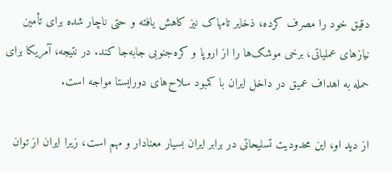دقیق خود را مصرف کرده، ذخایر تامهاک نیز کاهش یافته و حتی ناچار شده برای تأمین نیازهای عملیاتی، برخی موشک‌ها را از اروپا و کره‌جنوبی جابه‌جا کند. در نتیجه، آمریکا برای حمله به اهداف عمیق در داخل ایران با کمبود سلاح‌های دورایستا مواجه است.

از دید او، این محدودیت تسلیحاتی در برابر ایران بسیار معنادار و مهم است، زیرا ایران از توان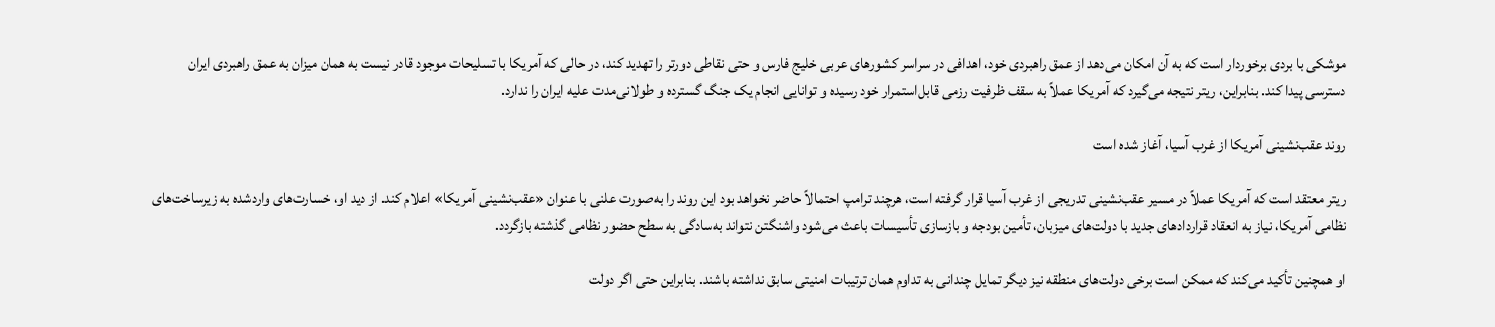موشکی با بردی برخوردار است که به آن امکان می‌دهد از عمق راهبردی خود، اهدافی در سراسر کشورهای عربی خلیج فارس و حتی نقاطی دورتر را تهدید کند، در حالی که آمریکا با تسلیحات موجود قادر نیست به همان میزان به عمق راهبردی ایران دسترسی پیدا کند. بنابراین، ریتر نتیجه می‌گیرد که آمریکا عملاً به سقف ظرفیت رزمی قابل‌استمرار خود رسیده و توانایی انجام یک جنگ گسترده و طولانی‌مدت علیه ایران را ندارد.

روند عقب‌نشینی آمریکا از غرب آسیا، آغاز شده است

ریتر معتقد است که آمریکا عملاً در مسیر عقب‌نشینی تدریجی از غرب آسیا قرار گرفته است، هرچند ترامپ احتمالاً حاضر نخواهد بود این روند را به‌صورت علنی با عنوان «عقب‌نشینی آمریکا» اعلام کند. از دید او، خسارت‌های واردشده به زیرساخت‌های نظامی آمریکا، نیاز به انعقاد قراردادهای جدید با دولت‌های میزبان، تأمین بودجه و بازسازی تأسیسات باعث می‌شود واشنگتن نتواند به‌سادگی به سطح حضور نظامی گذشته بازگردد.

او همچنین تأکید می‌کند که ممکن است برخی دولت‌های منطقه نیز دیگر تمایل چندانی به تداوم همان ترتیبات امنیتی سابق نداشته باشند. بنابراین حتی اگر دولت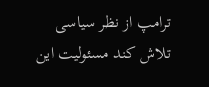ترامپ از نظر سیاسی تلاش کند مسئولیت این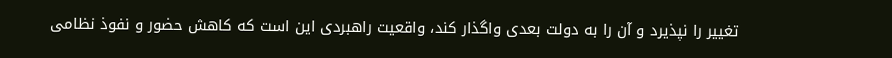تغییر را نپذیرد و آن را به دولت بعدی واگذار کند، واقعیت راهبردی این است که کاهش حضور و نفوذ نظامی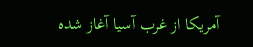آمریکا از غرب آسیا آغاز شده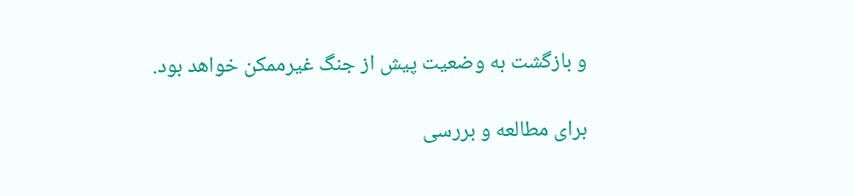و بازگشت به وضعیت پیش از جنگ غیرممکن خواهد بود.

برای مطالعه و بررسی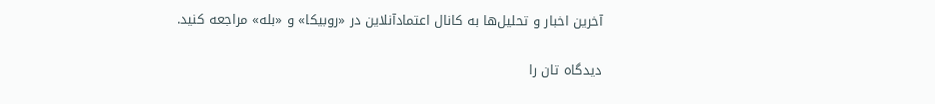آخرین اخبار و تحلیل‌ها به کانال اعتمادآنلاین در «روبیکا» و «بله» مراجعه کنید.

دیدگاه تان را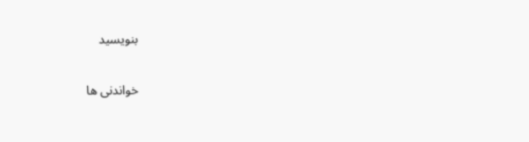بنویسید

خواندنی ها